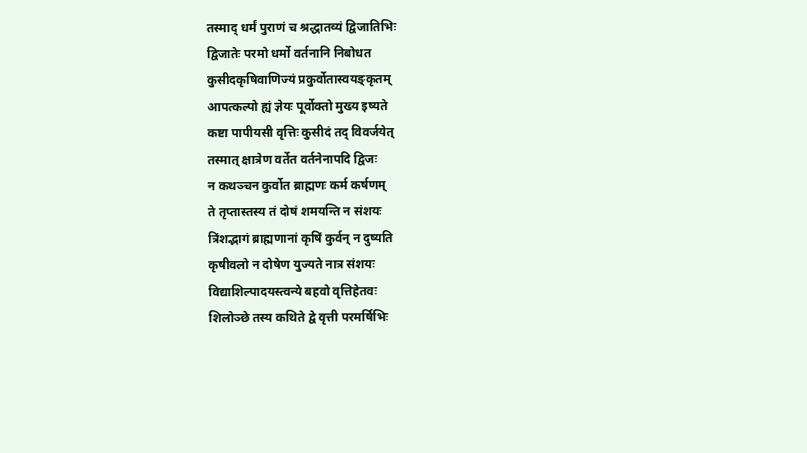तस्माद् धर्मं पुराणं च श्रद्धातव्यं द्विजातिभिः
द्विजातेः परमो धर्मो वर्तनानि निबोधत
कुसीदकृषिवाणिज्यं प्रकुर्वोतास्वयङ्कृतम्
आपत्कल्पो ह्यं ज्ञेयः पूर्वोक्तो मुख्य इष्यते
कष्टा पापीयसी वृत्तिः कुसीदं तद् विवर्जयेत्
तस्मात् क्षात्रेण वर्तेत वर्तनेनापदि द्विजः
न कथञ्चन कुर्वोत ब्राह्मणः कर्म कर्षणम्
ते तृप्तास्तस्य तं दोषं शमयन्ति न संशयः
त्रिंशद्भागं ब्राह्मणानां कृषिं कुर्वन् न दुष्यति
कृषीवलो न दोषेण युज्यते नात्र संशयः
विद्याशिल्पादयस्त्वन्ये बहवो वृत्तिहेतवः
शिलोञ्छे तस्य कथिते द्वे वृत्ती परमर्षिभिः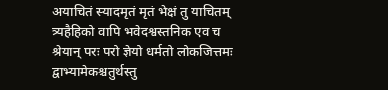अयाचितं स्यादमृतं मृतं भेक्षं तु याचितम्
त्र्यहैहिको वापि भवेदश्वस्तनिक एव च
श्रेयान् परः परो ज्ञेयो धर्मतो लोकजित्तमः
द्वाभ्यामेकश्चतुर्थस्तु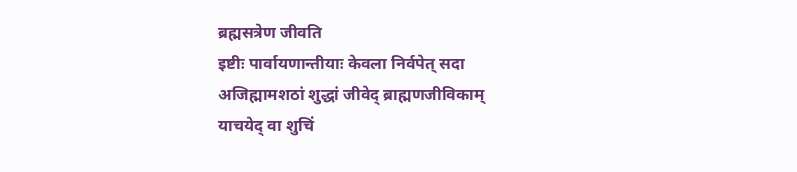ब्रह्मसत्रेण जीवति
इष्टीः पार्वायणान्तीयाः केवला निर्वपेत् सदा
अजिह्मामशठां शुद्धां जीवेद् ब्राह्मणजीविकाम्
याचयेद् वा शुचिं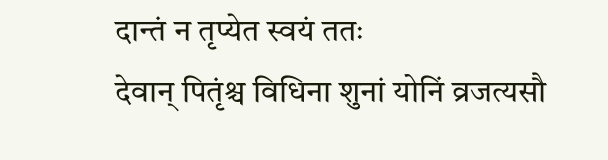दान्तं न तृप्येत स्वयं ततः
देवान् पितृंश्च विधिना शुनां योनिं व्रजत्यसौ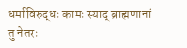धर्माविरुद्धः कामः स्याद् ब्राह्मणानां तु नेतरः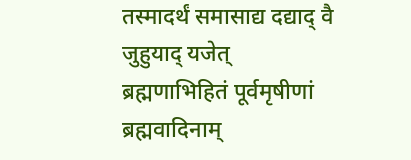तस्मादर्थं समासाद्य दद्याद् वै जुहुयाद् यजेत्
ब्रह्मणाभिहितं पूर्वमृषीणां ब्रह्मवादिनाम्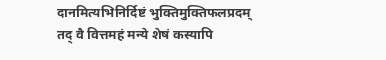दानमित्यभिनिर्दिष्टं भुक्तिमुक्तिफलप्रदम्
तद् वै वित्तमहं मन्ये शेषं कस्यापि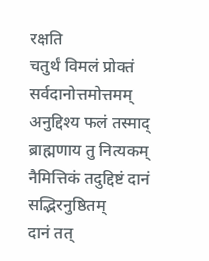रक्षति
चतुर्थं विमलं प्रोक्तं सर्वदानोत्तमोत्तमम्
अनुद्दिश्य फलं तस्माद् ब्राह्मणाय तु नित्यकम्
नैमित्तिकं तदुद्दिष्टं दानं सद्भिरनुष्ठितम्
दानं तत्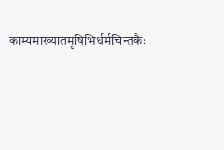काम्यमाख्यातमृषिभिर्धर्मचिन्तकैः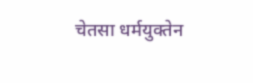चेतसा धर्मयुक्तेन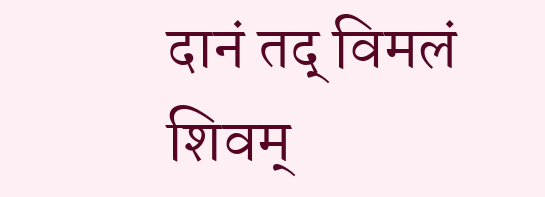दानं तद् विमलं शिवम्